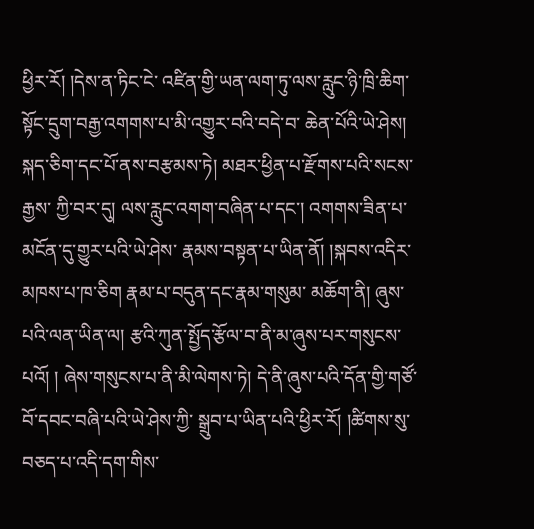ཕྱིར་རོ། །དེས་ན་ཏིང་ངེ་ འཛིན་གྱི་ཡན་ལག་ཏུ་ལས་རླུང་ཉི་ཁྲི་ཆིག་སྟོང་དྲུག་བརྒྱ་འགགས་པ་མི་འགྱུར་བའི་བདེ་བ་ ཆེན་པོའི་ཡེ་ཤེས། སྐད་ཅིག་དང་པོ་ནས་བརྩམས་ཏེ། མཐར་ཕྱིན་པ་རྫོགས་པའི་སངས་རྒྱས་ ཀྱི་བར་དུ། ལས་རླུང་འགག་བཞིན་པ་དང་། འགགས་ཟིན་པ་མངོན་དུ་གྱུར་པའི་ཡེ་ཤེས་ རྣམས་བསྟན་པ་ཡིན་ནོ། །སྐབས་འདིར་མཁས་པ་ཁ་ཅིག རྣམ་པ་བདུན་དང་རྣམ་གསུམ་ མཆོག་ནི། ཞུས་པའི་ལན་ཡིན་ལ། རྩའི་ཀུན་སྤྱོད་རྩོལ་བ་ནི་མ་ཞུས་པར་གསུངས་པའོ། ། ཞེས་གསུངས་པ་ནི་མི་ལེགས་ཏེ། དེ་ནི་ཞུས་པའི་དོན་གྱི་གཙོ་བོ་དབང་བཞི་པའི་ཡེ་ཤེས་ཀྱི་ སྒྲུབ་པ་ཡིན་པའི་ཕྱིར་རོ། །ཚིགས་སུ་བཅད་པ་འདི་དག་གིས་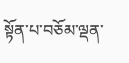སྟོན་པ་བཅོམ་ལྡན་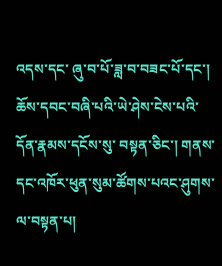འདས་དང་ ཞུ་བ་པོ་ཟླ་བ་བཟང་པོ་དང་། ཆོས་དབང་བཞི་པའི་ཡེ་ཤེས་ངེས་པའི་དོན་རྣམས་དངོས་སུ་ བསྟན་ཅིང་། གནས་དང་འཁོར་ཕུན་སུམ་ཚོགས་པའང་ཤུགས་ལ་བསྟན་པ།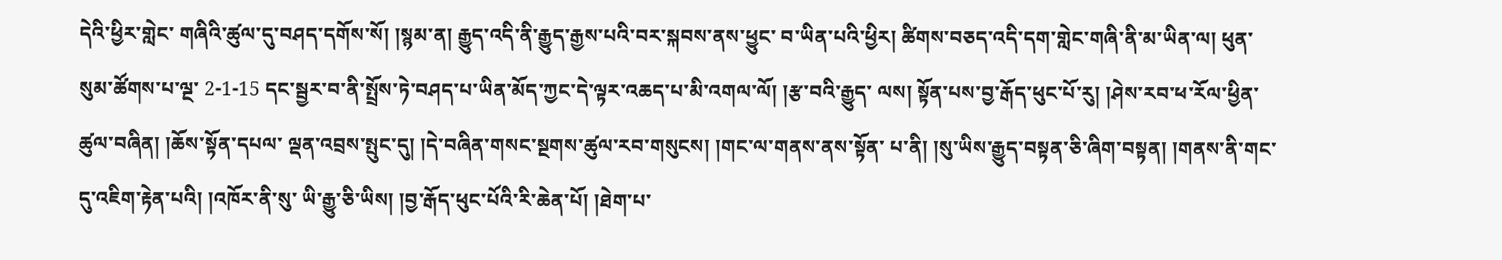དེའི་ཕྱིར་གླེང་ གཞིའི་ཚུལ་དུ་བཤད་དགོས་སོ། །སྙམ་ན། རྒྱུད་འདི་ནི་རྒྱུད་རྒྱས་པའི་བར་སྐབས་ནས་ཕྱུང་ བ་ཡིན་པའི་ཕྱིར། ཚིགས་བཅད་འདི་དག་གླེང་གཞི་ནི་མ་ཡིན་ལ། ཕུན་སུམ་ཚོགས་པ་ལྔ་ 2-1-15 དང་སྦྱར་བ་ནི་སྤྲོས་ཏེ་བཤད་པ་ཡིན་མོད་ཀྱང་དེ་ལྟར་འཆད་པ་མི་འགལ་ལོ། །རྩ་བའི་རྒྱུད་ ལས། སྟོན་པས་བྱ་རྒོད་ཕུང་པོ་རུ། །ཤེས་རབ་ཕ་རོལ་ཕྱིན་ཚུལ་བཞིན། །ཆོས་སྟོན་དཔལ་ ལྡན་འབྲས་སྤུང་དུ། །དེ་བཞིན་གསང་སྔགས་ཚུལ་རབ་གསུངས། །གང་ལ་གནས་ནས་སྟོན་ པ་ནི། །སུ་ཡིས་རྒྱུད་བསྟན་ཅི་ཞིག་བསྟན། །གནས་ནི་གང་དུ་འཇིག་རྟེན་པའི། །འཁོར་ནི་སུ་ ཡི་རྒྱུ་ཅི་ཡིས། །བྱ་རྒོད་ཕུང་པོའི་རི་ཆེན་པོ། །ཐེག་པ་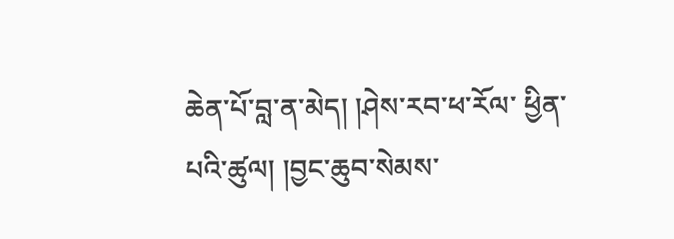ཆེན་པོ་བླ་ན་མེད། །ཤེས་རབ་ཕ་རོལ་ ཕྱིན་པའི་ཚུལ། །བྱང་ཆུབ་སེམས་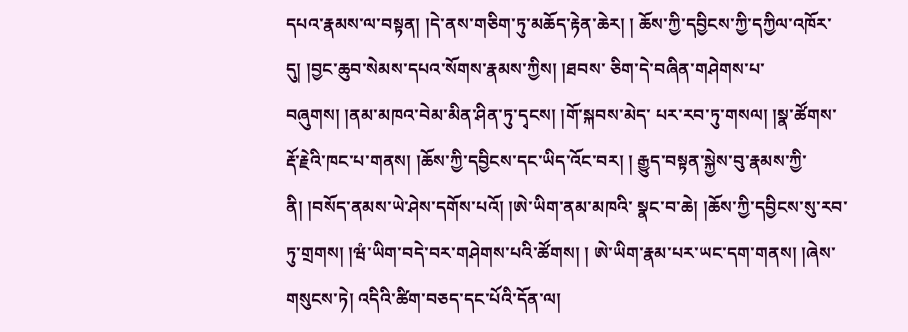དཔའ་རྣམས་ལ་བསྟན། །དེ་ནས་གཅིག་ཏུ་མཆོད་རྟེན་ཆེར། ། ཆོས་ཀྱི་དབྱིངས་ཀྱི་དཀྱིལ་འཁོར་དུ། །བྱང་ཆུབ་སེམས་དཔའ་སོགས་རྣམས་ཀྱིས། །ཐབས་ ཅིག་དེ་བཞིན་གཤེགས་པ་བཞུགས། །ནམ་མཁའ་བེམ་མིན་ཤིན་ཏུ་དྭངས། །གོ་སྐབས་མེད་ པར་རབ་ཏུ་གསལ། །སྣ་ཚོགས་རྡོ་རྗེའི་ཁང་པ་གནས། །ཆོས་ཀྱི་དབྱིངས་དང་ཡིད་འོང་བར། ། རྒྱུད་བསྟན་སྐྱེས་བུ་རྣམས་ཀྱི་ནི། །བསོད་ནམས་ཡེ་ཤེས་དགོས་པའོ། །ཨེ་ཡིག་ནམ་མཁའི་ སྣང་བ་ཆེ། །ཆོས་ཀྱི་དབྱིངས་སུ་རབ་ཏུ་གྲགས། །ཝཾ་ཡིག་བདེ་བར་གཤེགས་པའི་ཚོགས། ། ཨེ་ཡིག་རྣམ་པར་ཡང་དག་གནས། །ཞེས་གསུངས་ཏེ། འདིའི་ཚིག་བཅད་དང་པོའི་དོན་ལ།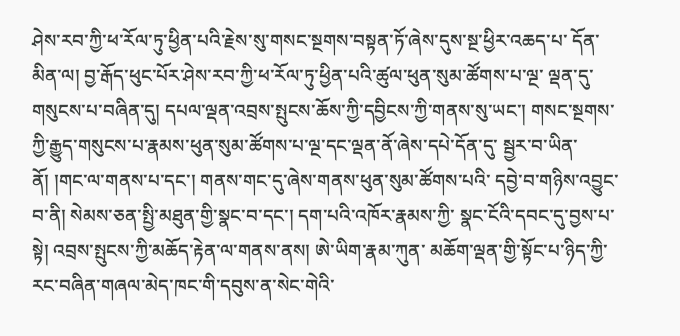ཤེས་རབ་ཀྱི་ཕ་རོལ་ཏུ་ཕྱིན་པའི་རྗེས་སུ་གསང་སྔགས་བསྟན་ཏོ་ཞེས་དུས་སྔ་ཕྱིར་འཆད་པ་ དོན་མིན་ལ། བྱ་རྒོད་ཕུང་པོར་ཤེས་རབ་ཀྱི་ཕ་རོལ་ཏུ་ཕྱིན་པའི་ཚུལ་ཕུན་སུམ་ཚོགས་པ་ལྔ་ ལྡན་དུ་གསུངས་པ་བཞིན་དུ། དཔལ་ལྡན་འབྲས་སྤུངས་ཆོས་ཀྱི་དབྱིངས་ཀྱི་གནས་སུ་ཡང་། གསང་སྔགས་ཀྱི་རྒྱུད་གསུངས་པ་རྣམས་ཕུན་སུམ་ཚོགས་པ་ལྔ་དང་ལྡན་ནོ་ཞེས་དཔེ་དོན་དུ་ སྦྱར་བ་ཡིན་ནོ། །གང་ལ་གནས་པ་དང་། གནས་གང་དུ་ཞེས་གནས་ཕུན་སུམ་ཚོགས་པའི་ དབྱེ་བ་གཉིས་འབྱུང་བ་ནི། སེམས་ཅན་སྤྱི་མཐུན་གྱི་སྣང་བ་དང་། དག་པའི་འཁོར་རྣམས་ཀྱི་ སྣང་ངོའི་དབང་དུ་བྱས་པ་སྟེ། འབྲས་སྤུངས་ཀྱི་མཆོད་རྟེན་ལ་གནས་ནས། ཨེ་ཡིག་རྣམ་ཀུན་ མཆོག་ལྡན་གྱི་སྟོང་པ་ཉིད་ཀྱི་རང་བཞིན་གཞལ་མེད་ཁང་གི་དབུས་ན་སེང་གེའི་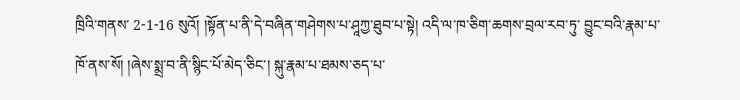ཁྲིའི་གནས་ 2-1-16 སུའོ། །སྟོན་པ་ནི་དེ་བཞིན་གཤེགས་པ་ཤཱཀྱ་ཐུབ་པ་སྟེ། འདི་ལ་ཁ་ཅིག་ཆགས་བྲལ་རབ་ཏུ་ བྱུང་བའི་རྣམ་པ་ཁོ་ནས་སོ། །ཞེས་སྨྲ་བ་ནི་སྙིང་པོ་མེད་ཅིང་། སྐུ་རྣམ་པ་ཐམས་ཅད་པ་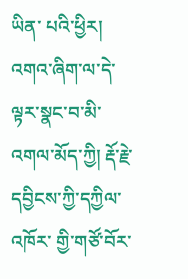ཡིན་ པའི་ཕྱིར། འགའ་ཞིག་ལ་དེ་ལྟར་སྣང་བ་མི་འགལ་མོད་ཀྱི། རྡོ་རྗེ་དབྱིངས་ཀྱི་དཀྱིལ་འཁོར་ གྱི་གཙོ་བོར་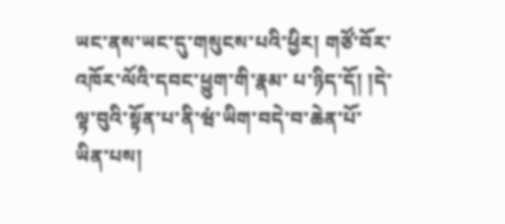ཡང་ནས་ཡང་དུ་གསུངས་པའི་ཕྱིར། གཙོ་བོར་འཁོར་ལོའི་དབང་ཕྱུག་གི་རྣམ་ པ་ཉིད་དོ། །དེ་ལྟ་བུའི་སྟོན་པ་ནི་ཝཾ་ཡིག་བདེ་བ་ཆེན་པོ་ཡིན་པས།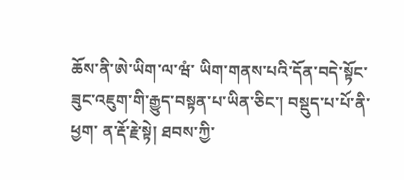ཆོས་ནི་ཨེ་ཡིག་ལ་ཝཾ་ ཡིག་གནས་པའི་དོན་བདེ་སྟོང་ཟུང་འཇུག་གི་རྒྱུད་བསྟན་པ་ཡིན་ཅིང་། བསྡུད་པ་པོ་ནི་ཕྱག་ ན་རྡོ་རྗེ་སྟེ། ཐབས་ཀྱི་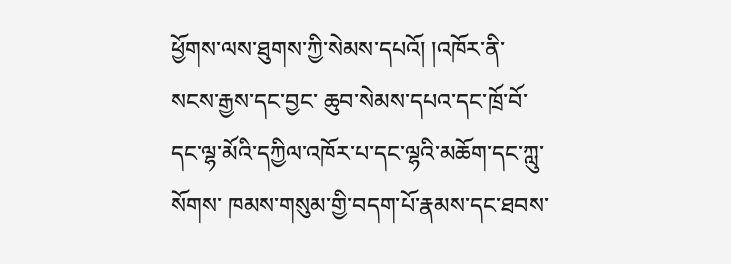ཕྱོགས་ལས་ཐུགས་ཀྱི་སེམས་དཔའོ། །འཁོར་ནི་སངས་རྒྱས་དང་བྱང་ ཆུབ་སེམས་དཔའ་དང་ཁྲོ་བོ་དང་ལྷ་མོའི་དཀྱིལ་འཁོར་པ་དང་ལྷའི་མཆོག་དང་ཀླུ་སོགས་ ཁམས་གསུམ་གྱི་བདག་པོ་རྣམས་དང་ཐབས་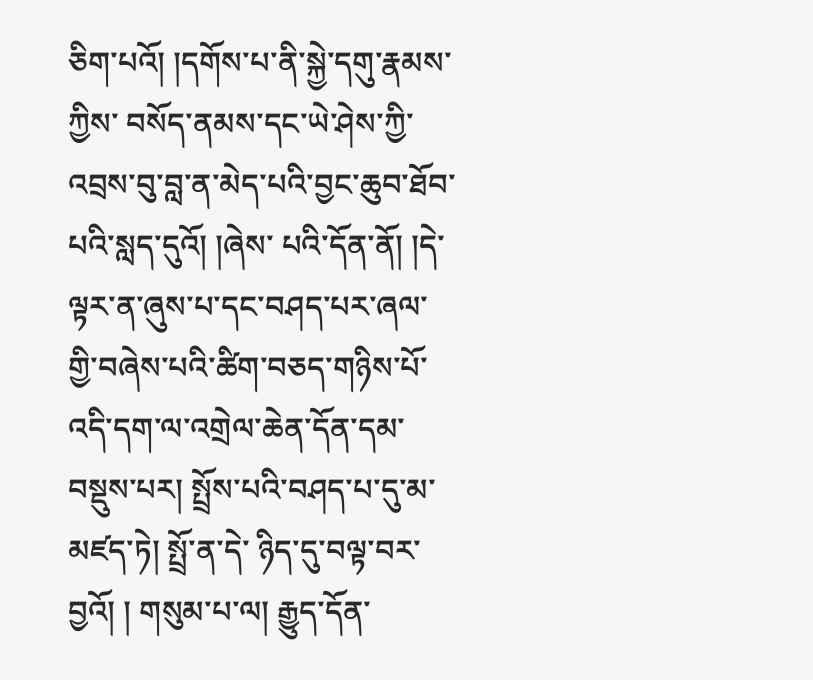ཅིག་པའོ། །དགོས་པ་ནི་སྐྱེ་དགུ་རྣམས་ཀྱིས་ བསོད་ནམས་དང་ཡེ་ཤེས་ཀྱི་འབྲས་བུ་བླ་ན་མེད་པའི་བྱང་ཆུབ་ཐོབ་པའི་སླད་དུའོ། །ཞེས་ པའི་དོན་ནོ། །དེ་ལྟར་ན་ཞུས་པ་དང་བཤད་པར་ཞལ་གྱི་བཞེས་པའི་ཚིག་བཅད་གཉིས་པོ་ འདི་དག་ལ་འགྲེལ་ཆེན་དོན་དམ་བསྡུས་པར། སྤྲོས་པའི་བཤད་པ་དུ་མ་མཛད་ཏེ། སྤྲོ་ན་དེ་ ཉིད་དུ་བལྟ་བར་བྱའོ། ། གསུམ་པ་ལ། རྒྱུད་དོན་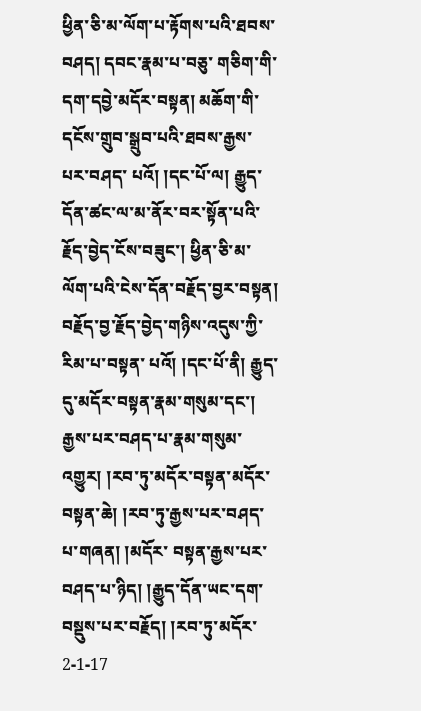ཕྱིན་ཅི་མ་ལོག་པ་རྟོགས་པའི་ཐབས་བཤད། དབང་རྣམ་པ་བཅུ་ གཅིག་གི་དག་དབྱེ་མདོར་བསྟན། མཆོག་གི་དངོས་གྲུབ་སྒྲུབ་པའི་ཐབས་རྒྱས་པར་བཤད་ པའོ། །དང་པོ་ལ། རྒྱུད་དོན་ཚང་ལ་མ་ནོར་བར་སྟོན་པའི་རྗོད་བྱེད་ངོས་བཟུང་། ཕྱིན་ཅི་མ་ ལོག་པའི་ངེས་དོན་བརྗོད་བྱར་བསྟན། བརྗོད་བྱ་རྗོད་བྱེད་གཉིས་འདུས་ཀྱི་རིམ་པ་བསྟན་ པའོ། །དང་པོ་ནི། རྒྱུད་དུ་མདོར་བསྟན་རྣམ་གསུམ་དང་། རྒྱས་པར་བཤད་པ་རྣམ་གསུམ་ འགྱུར། །རབ་ཏུ་མདོར་བསྟན་མདོར་བསྟན་ཆེ། །རབ་ཏུ་རྒྱས་པར་བཤད་པ་གཞན། །མདོར་ བསྟན་རྒྱས་པར་བཤད་པ་ཉིད། །རྒྱུད་དོན་ཡང་དག་བསྡུས་པར་བརྗོད། །རབ་ཏུ་མདོར་ 2-1-17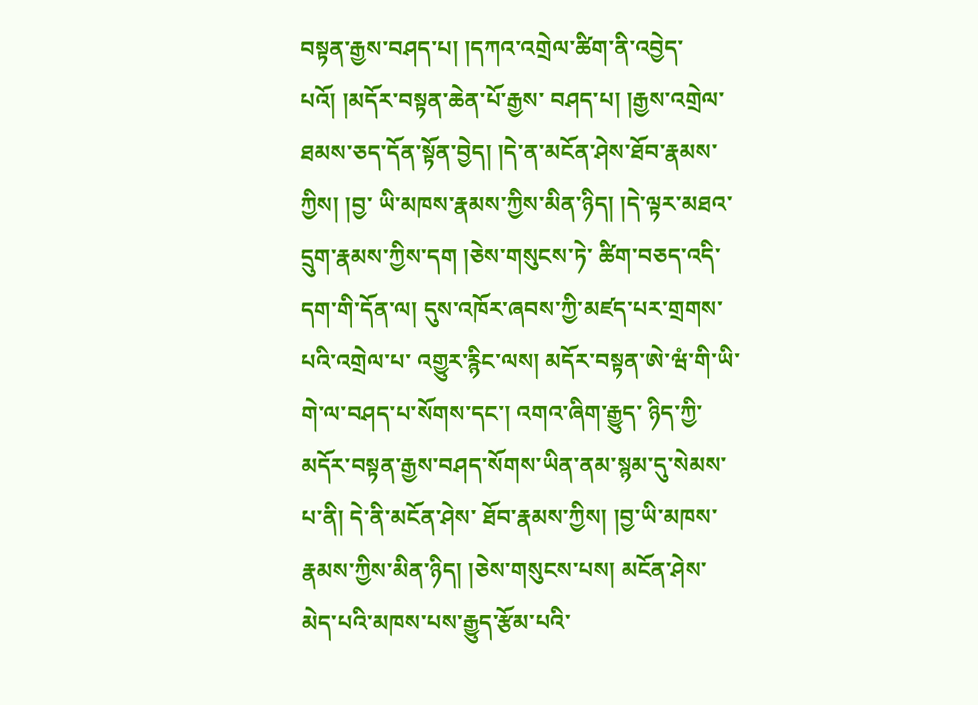བསྟན་རྒྱས་བཤད་པ། །དཀའ་འགྲེལ་ཚིག་ནི་འབྱེད་པའོ། །མདོར་བསྟན་ཆེན་པོ་རྒྱས་ བཤད་པ། །རྒྱས་འགྲེལ་ཐམས་ཅད་དོན་སྟོན་བྱེད། །དེ་ན་མངོན་ཤེས་ཐོབ་རྣམས་ཀྱིས། །བྱ་ ཡི་མཁས་རྣམས་ཀྱིས་མིན་ཉིད། །དེ་ལྟར་མཐའ་དྲུག་རྣམས་ཀྱིས་དག །ཅེས་གསུངས་ཏེ་ ཚིག་བཅད་འདི་དག་གི་དོན་ལ། དུས་འཁོར་ཞབས་ཀྱི་མཛད་པར་གྲགས་པའི་འགྲེལ་པ་ འགྱུར་རྙིང་ལས། མདོར་བསྟན་ཨེ་ཝཾ་གི་ཡི་གེ་ལ་བཤད་པ་སོགས་དང་། འགའ་ཞིག་རྒྱུད་ ཉིད་ཀྱི་མདོར་བསྟན་རྒྱས་བཤད་སོགས་ཡིན་ནམ་སྙམ་དུ་སེམས་པ་ནི། དེ་ནི་མངོན་ཤེས་ ཐོབ་རྣམས་ཀྱིས། །བྱ་ཡི་མཁས་རྣམས་ཀྱིས་མིན་ཉིད། །ཅེས་གསུངས་པས། མངོན་ཤེས་ མེད་པའི་མཁས་པས་རྒྱུད་རྩོམ་པའི་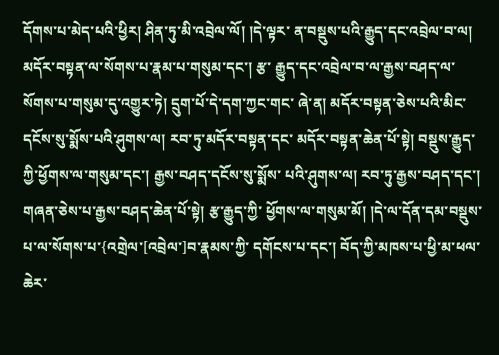དོགས་པ་མེད་པའི་ཕྱིར། ཤིན་ཏུ་མི་འབྲེལ་ལོ། །དེ་ལྟར་ ན་བསྡུས་པའི་རྒྱུད་དང་འབྲེལ་བ་ལ། མདོར་བསྟན་ལ་སོགས་པ་རྣམ་པ་གསུམ་དང་། རྩ་ རྒྱུད་དང་འབྲེལ་བ་ལ་རྒྱས་བཤད་ལ་སོགས་པ་གསུམ་དུ་འགྱུར་ཏེ། དྲུག་པོ་དེ་དག་ཀྱང་གང་ ཞེ་ན། མདོར་བསྟན་ཅེས་པའི་མིང་དངོས་སུ་སྨོས་པའི་ཤུགས་ལ། རབ་ཏུ་མདོར་བསྟན་དང་ མདོར་བསྟན་ཆེན་པོ་སྟེ། བསྡུས་རྒྱུད་ཀྱི་ཕྱོགས་ལ་གསུམ་དང་། རྒྱས་བཤད་དངོས་སུ་སྨོས་ པའི་ཤུགས་ལ། རབ་ཏུ་རྒྱས་བཤད་དང་། གཞན་ཅེས་པ་རྒྱས་བཤད་ཆེན་པོ་སྟེ། རྩ་རྒྱུད་ཀྱི་ ཕྱོགས་ལ་གསུམ་མོ། །དེ་ལ་དོན་དམ་བསྡུས་པ་ལ་སོགས་པ་{འགྲེལ་[འབྲེལ་]བ་རྣམས་ཀྱི་ དགོངས་པ་དང་། བོད་ཀྱི་མཁས་པ་ཕྱི་མ་ཕལ་ཆེར་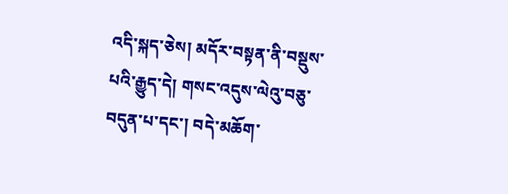འདི་སྐད་ཅེས། མདོར་བསྟན་ནི་བསྡུས་ པའི་རྒྱུད་དེ། གསང་འདུས་ལེའུ་བཅུ་བདུན་པ་དང་། བདེ་མཆོག་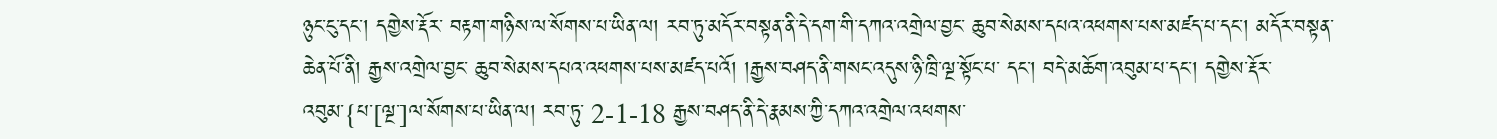ཉུང་ངུ་དང་། དགྱེས་རྡོར་ བརྟག་གཉིས་ལ་སོགས་པ་ཡིན་ལ། རབ་ཏུ་མདོར་བསྟན་ནི་དེ་དག་གི་དཀའ་འགྲེལ་བྱང་ ཆུབ་སེམས་དཔའ་འཕགས་པས་མཛད་པ་དང་། མདོར་བསྟན་ཆེན་པོ་ནི། རྒྱས་འགྲེལ་བྱང་ ཆུབ་སེམས་དཔའ་འཕགས་པས་མཛད་པའོ། །རྒྱས་བཤད་ནི་གསང་འདུས་ཉི་ཁྲི་ལྔ་སྟོང་པ་ དང་། བདེ་མཆོག་འབུམ་པ་དང་། དགྱེས་རྡོར་འབུམ་{པ་[ལྔ་]ལ་སོགས་པ་ཡིན་ལ། རབ་ཏུ་ 2-1-18 རྒྱས་བཤད་ནི་དེ་རྣམས་ཀྱི་དཀའ་འགྲེལ་འཕགས་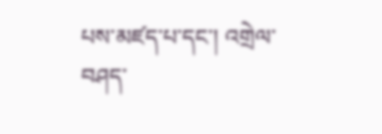པས་མཛད་པ་དང་། འགྲེལ་བཤད་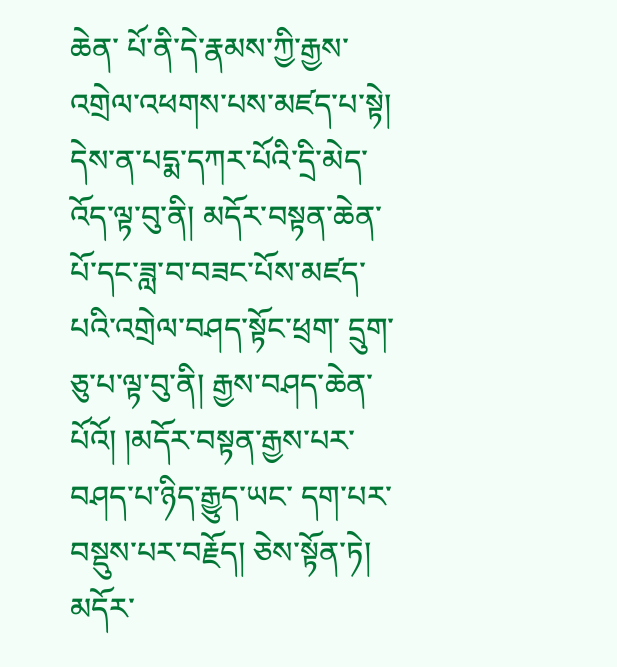ཆེན་ པོ་ནི་དེ་རྣམས་ཀྱི་རྒྱས་འགྲེལ་འཕགས་པས་མཛད་པ་སྟེ། དེས་ན་པདྨ་དཀར་པོའི་དྲི་མེད་ འོད་ལྟ་བུ་ནི། མདོར་བསྟན་ཆེན་པོ་དང་ཟླ་བ་བཟང་པོས་མཛད་པའི་འགྲེལ་བཤད་སྟོང་ཕྲག་ དྲུག་ཅུ་པ་ལྟ་བུ་ནི། རྒྱས་བཤད་ཆེན་པོའོ། །མདོར་བསྟན་རྒྱས་པར་བཤད་པ་ཉིད་རྒྱུད་ཡང་ དག་པར་བསྡུས་པར་བརྗོད། ཅེས་སྟོན་ཏེ། མདོར་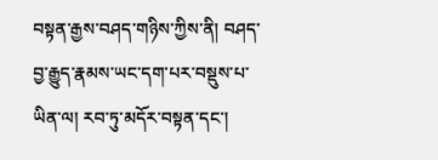བསྟན་རྒྱས་བཤད་གཉིས་ཀྱིས་ནི། བཤད་ བྱ་རྒྱུད་རྣམས་ཡང་དག་པར་བསྡུས་པ་ཡིན་ལ། རབ་ཏུ་མདོར་བསྟན་དང་།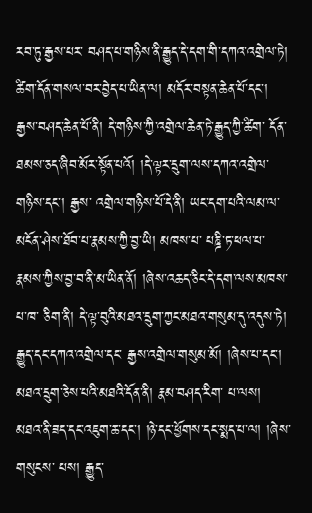རབ་ཏུ་རྒྱས་པར་ བཤད་པ་གཉིས་ནི་རྒྱུད་དེ་དག་གི་དཀའ་འགྲེལ་ཏེ། ཚིག་དོན་གསལ་བར་བྱེད་པ་ཡིན་ལ། མདོར་བསྟན་ཆེན་པོ་དང་། རྒྱས་བཤད་ཆེན་པོ་ནི། དེ་གཉིས་ཀྱི་འགྲེལ་ཆེན་ཏེ་རྒྱུད་ཀྱི་ཚིག་ དོན་ཐམས་ཅད་ཞིབ་མོར་སྟོན་པའོ། །དེ་ལྟར་དྲུག་ལས་དཀའ་འགྲེལ་གཉིས་དང་། རྒྱས་ འགྲེལ་གཉིས་པོ་དེ་ནི། ཡང་དག་པའི་ལམ་ལ་མངོན་ཤེས་ཐོབ་པ་རྣམས་ཀྱི་བྱ་ཡི། མཁས་པ་ པཎྜི་ཏ་ཕལ་པ་རྣམས་ཀྱིས་བྱ་བ་ནི་མ་ཡིན་ནོ། །ཞེས་འཆད་ཅིང་དེ་དག་ལས་མཁས་པ་ཁ་ ཅིག་ནི། དེ་ལྟ་བུའི་མཐའ་དྲུག་ཀྱང་མཐའ་གསུམ་དུ་འདུས་ཏེ། རྒྱུད་དང་དཀའ་འགྲེལ་དང་ རྒྱས་འགྲེལ་གསུམ་མོ། །ཞེས་པ་དང་། མཐའ་དྲུག་ཅེས་པའི་མཐའི་དོན་ནི། རྣམ་བཤད་རིག་ པ་ལས། མཐའ་ནི་ཟད་དང་འཇུག་ཆ་དང་། །ཉེ་དང་ཕྱོགས་དང་སྨད་པ་ལ། །ཞེས་གསུངས་ པས། རྒྱུད་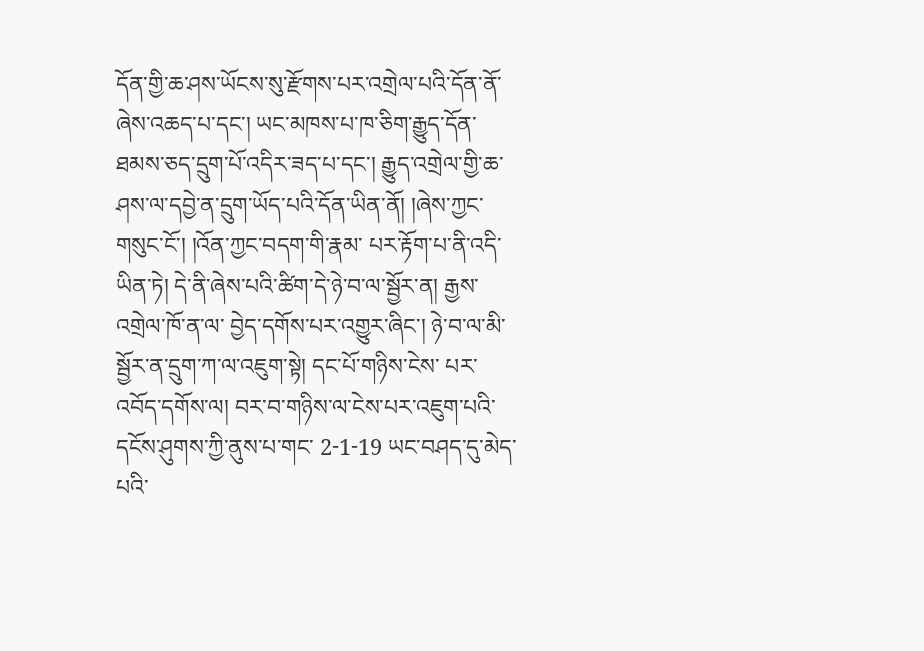དོན་གྱི་ཆ་ཤས་ཡོངས་སུ་རྫོགས་པར་འགྲེལ་པའི་དོན་ནོ་ཞེས་འཆད་པ་དང་། ཡང་མཁས་པ་ཁ་ཅིག་རྒྱུད་དོན་ཐམས་ཅད་དྲུག་པོ་འདིར་ཟད་པ་དང་། རྒྱུད་འགྲེལ་གྱི་ཆ་ ཤས་ལ་དབྱེ་ན་དྲུག་ཡོད་པའི་དོན་ཡིན་ནོ། །ཞེས་ཀྱང་གསུང་ངོ་། །འོན་ཀྱང་བདག་གི་རྣམ་ པར་རྟོག་པ་ནི་འདི་ཡིན་ཏེ། དེ་ནི་ཞེས་པའི་ཚིག་དེ་ཉེ་བ་ལ་སྦྱོར་ན། རྒྱས་འགྲེལ་ཁོ་ན་ལ་ བྱེད་དགོས་པར་འགྱུར་ཞིང་། ཉེ་བ་ལ་མི་སྦྱོར་ན་དྲུག་ཀ་ལ་འཇུག་སྟེ། དང་པོ་གཉིས་ངེས་ པར་འབོད་དགོས་ལ། བར་བ་གཉིས་ལ་ངེས་པར་འཇུག་པའི་དངོས་ཤུགས་ཀྱི་ནུས་པ་གང་ 2-1-19 ཡང་བཤད་དུ་མེད་པའི་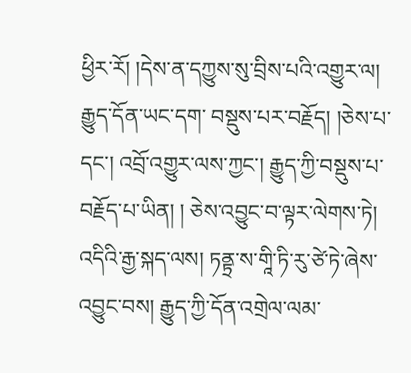ཕྱིར་རོ། །དེས་ན་དཀྱུས་སུ་བྲིས་པའི་འགྱུར་ལ། རྒྱུད་དོན་ཡང་དག་ བསྡུས་པར་བརྗོད། །ཅེས་པ་དང་། འབྲོ་འགྱུར་ལས་ཀྱང་། རྒྱུད་ཀྱི་བསྡུས་པ་བརྗོད་པ་ཡིན། ། ཅེས་འབྱུང་བ་ལྟར་ལེགས་ཏེ། འདིའི་རྒྱ་སྐད་ལས། ཏནྟྲ་ས་གཱི་ཏི་རུ་ཙེ་ཏེ་ཞེས་འབྱུང་བས། རྒྱུད་ཀྱི་དོན་འགྲེལ་ལམ་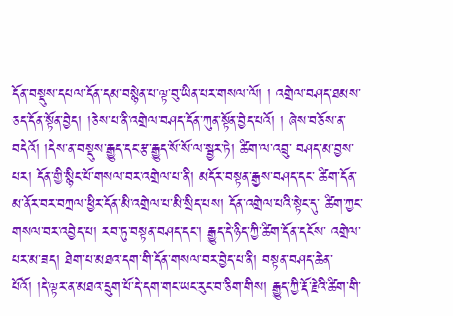དོན་བསྡུས་དཔལ་དོན་དམ་བསྙེན་པ་ལྟ་བུ་ཡིན་པར་གསལ་ལོ། ། འགྲེལ་བཤད་ཐམས་ཅད་དོན་སྟོན་བྱེད། །ཅེས་པ་ནི་འགྲེལ་བཤད་དོན་ཀུན་སྟོན་བྱེད་པའོ། ། ཞེས་བཅོས་ན་བདེའོ། །དེས་ན་བསྡུས་རྒྱུད་དང་རྩ་རྒྱུད་སོ་སོ་ལ་སྦྱར་ཏེ། ཚིག་ལ་འབྲུ་ བཤད་མ་བྱས་པར། དོན་གྱི་སྙིང་པོ་གསལ་བར་འགྲེལ་པ་ནི། མདོར་བསྟན་རྒྱས་བཤད་དང་ ཚིག་དོན་མ་ནོར་བར་བཀྲལ་ཕྱིར་དོན་མི་འགྲེལ་པ་མི་སྲིད་པས། དོན་འགྲེལ་པའི་སྟེང་དུ་ ཚིག་ཀྱང་གསལ་བར་འབྱེད་པ། རབ་ཏུ་བསྟན་བཤད་དང་། རྒྱུད་དེ་ཉིད་ཀྱི་ཚིག་དོན་དངོས་ འགྲེལ་པར་མ་ཟད། ཐེག་པ་མཐའ་དག་གི་དོན་གསལ་བར་བྱེད་པ་ནི། བསྟན་བཤད་ཆེན་ པོའོ། །དེ་ལྟར་ན་མཐའ་དྲུག་པོ་དེ་དག་གང་ཡང་རུང་བ་ཅིག་གིས། རྒྱུད་ཀྱི་རྡོ་རྗེའི་ཚིག་གི་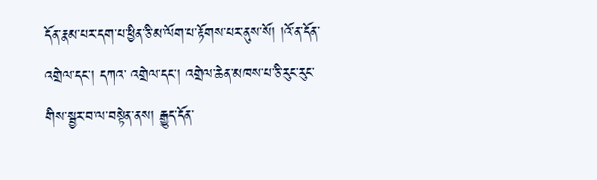དོན་རྣམ་པར་དག་པ་ཕྱིན་ཅི་མ་ལོག་པ་རྟོགས་པར་ནུས་སོ། །འོ་ན་དོན་འགྲེལ་དང་། དཀའ་ འགྲེལ་དང་། འགྲེལ་ཆེན་མཁས་པ་ཅི་རུང་རུང་གིས་སྦྱར་བ་ལ་བསྟེན་ནས། རྒྱུད་དོན་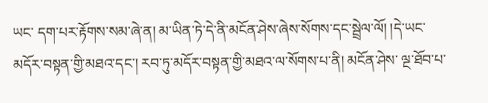ཡང་ དག་པར་རྟོགས་སམ་ཞེ་ན། མ་ཡིན་ཏེ་དེ་ནི་མངོན་ཤེས་ཞེས་སོགས་དང་སྦྲེལ་ལོ། །དེ་ཡང་ མདོར་བསྟན་གྱི་མཐའ་དང་། རབ་ཏུ་མདོར་བསྟན་གྱི་མཐའ་ལ་སོགས་པ་ནི། མངོན་ཤེས་ ལྔ་ཐོབ་པ་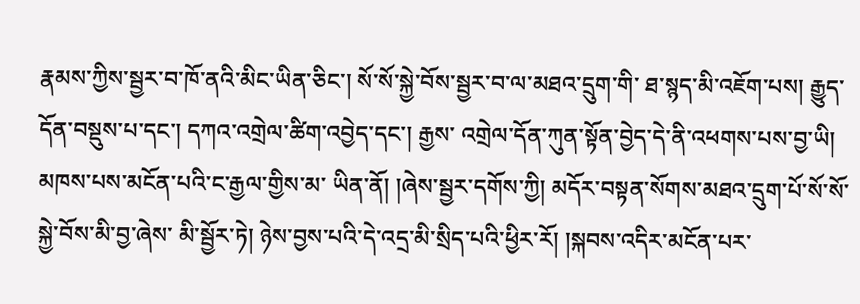རྣམས་ཀྱིས་སྦྱར་བ་ཁོ་ནའི་མིང་ཡིན་ཅིང་། སོ་སོ་སྐྱེ་བོས་སྦྱར་བ་ལ་མཐའ་དྲུག་གི་ ཐ་སྙད་མི་འཇོག་པས། རྒྱུད་དོན་བསྡུས་པ་དང་། དཀའ་འགྲེལ་ཚིག་འབྱེད་དང་། རྒྱས་ འགྲེལ་དོན་ཀུན་སྟོན་བྱེད་དེ་ནི་འཕགས་པས་བྱ་ཡི། མཁས་པས་མངོན་པའི་ང་རྒྱལ་གྱིས་མ་ ཡིན་ནོ། །ཞེས་སྦྱར་དགོས་ཀྱི། མདོར་བསྟན་སོགས་མཐའ་དྲུག་པོ་སོ་སོ་སྐྱེ་བོས་མི་བྱ་ཞེས་ མི་སྦྱོར་ཏེ། ཉེས་བྱས་པའི་དེ་འདྲ་མི་སྲིད་པའི་ཕྱིར་རོ། །སྐབས་འདིར་མངོན་པར་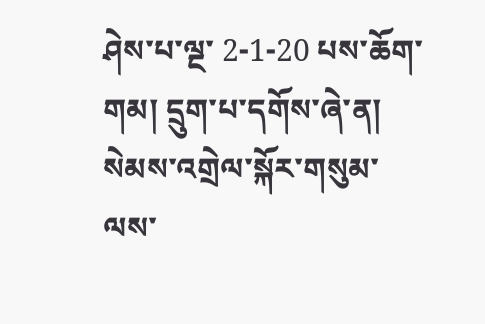ཤེས་པ་ལྔ་ 2-1-20 པས་ཆོག་གམ། དྲུག་པ་དགོས་ཞེ་ན། སེམས་འགྲེལ་སྐོར་གསུམ་ལས་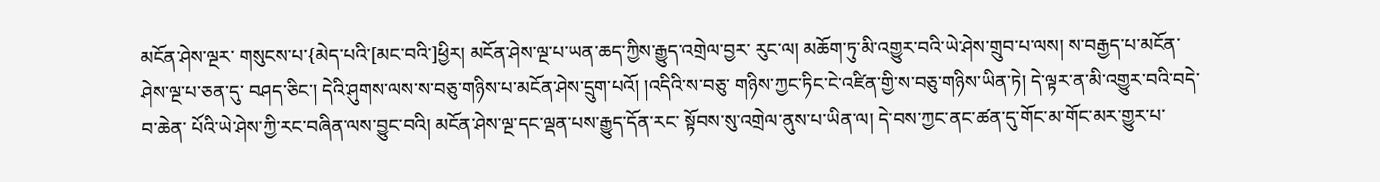མངོན་ཤེས་ལྔར་ གསུངས་པ་{མེད་པའི་[མང་བའི་]ཕྱིར། མངོན་ཤེས་ལྔ་པ་ཡན་ཆད་ཀྱིས་རྒྱུད་འགྲེལ་བྱར་ རུང་ལ། མཆོག་ཏུ་མི་འགྱུར་བའི་ཡེ་ཤེས་གྲུབ་པ་ལས། ས་བརྒྱད་པ་མངོན་ཤེས་ལྔ་པ་ཅན་དུ་ བཤད་ཅིང་། དེའི་ཤུགས་ལས་ས་བཅུ་གཉིས་པ་མངོན་ཤེས་དྲུག་པའོ། །འདིའི་ས་བཅུ་ གཉིས་ཀྱང་ཏིང་ངེ་འཛིན་གྱི་ས་བཅུ་གཉིས་ཡིན་ཏེ། དེ་ལྟར་ན་མི་འགྱུར་བའི་བདེ་བ་ཆེན་ པོའི་ཡེ་ཤེས་ཀྱི་རང་བཞིན་ལས་བྱུང་བའི། མངོན་ཤེས་ལྔ་དང་ལྡན་པས་རྒྱུད་དོན་རང་ སྟོབས་སུ་འགྲེལ་ནུས་པ་ཡིན་ལ། དེ་བས་ཀྱང་ནང་ཚན་དུ་གོང་མ་གོང་མར་གྱུར་པ་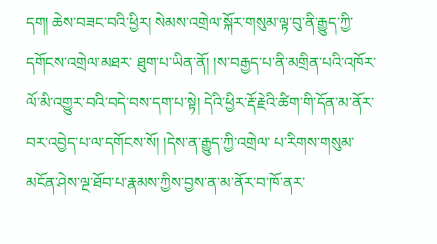དག། ཆེས་བཟང་བའི་ཕྱིར། སེམས་འགྲེལ་སྐོར་གསུམ་ལྟ་བུ་ནི་རྒྱུད་ཀྱི་དགོངས་འགྲེལ་མཐར་ ཐུག་པ་ཡིན་ནོ། །ས་བརྒྱད་པ་ནི་མགྲིན་པའི་འཁོར་ལོ་མི་འགྱུར་བའི་བདེ་བས་དག་པ་སྟེ། དེའི་ཕྱིར་རྡོ་རྗེའི་ཚིག་གི་དོན་མ་ནོར་བར་འབྱེད་པ་ལ་དགོངས་སོ། །དེས་ན་རྒྱུད་ཀྱི་འགྲེལ་ པ་རིགས་གསུམ་མངོན་ཤེས་ལྔ་ཐོབ་པ་རྣམས་ཀྱིས་བྱས་ན་མ་ནོར་བ་ཁོ་ནར་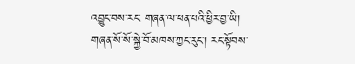འབྱུང་བས་རང་ གཞན་ལ་ཕན་པའི་ཕྱིར་བྱ་ཡི། གཞན་སོ་སོ་སྐྱེ་བོ་མཁས་ཀྱང་རུང་། རང་སྟོབས་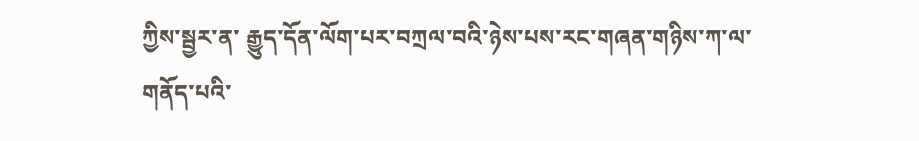ཀྱིས་སྦྱར་ན་ རྒྱུད་དོན་ལོག་པར་བཀྲལ་བའི་ཉེས་པས་རང་གཞན་གཉིས་ཀ་ལ་གནོད་པའི་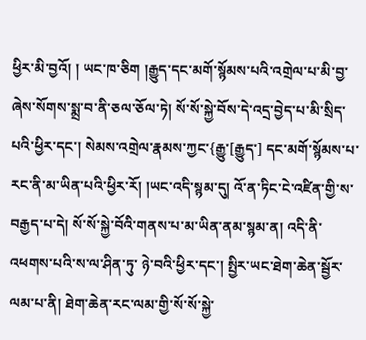ཕྱིར་མི་བྱའོ། ། ཡང་ཁ་ཅིག །རྒྱུད་དང་མགོ་སྙོམས་པའི་འགྲེལ་པ་མི་བྱ་ཞེས་སོགས་སྨྲ་བ་ནི་ཅལ་ཅོལ་ཏེ། སོ་སོ་སྐྱེ་བོས་དེ་འདྲ་བྱེད་པ་མི་སྲིད་པའི་ཕྱིར་དང་། སེམས་འགྲེལ་རྣམས་ཀྱང་{རྒྱུ་[རྒྱུད་] དང་མགོ་སྙོམས་པ་རང་ནི་མ་ཡིན་པའི་ཕྱིར་རོ། །ཡང་འདི་སྙམ་དུ། འོ་ན་ཏིང་ངེ་འཛིན་གྱི་ས་ བརྒྱད་པ་དེ། སོ་སོ་སྐྱེ་བོའི་གནས་པ་མ་ཡིན་ནམ་སྙམ་ན། འདི་ནི་འཕགས་པའི་ས་ལ་ཤིན་ཏུ་ ཉེ་བའི་ཕྱིར་དང་། སྤྱིར་ཡང་ཐེག་ཆེན་སྦྱོར་ལམ་པ་ནི། ཐེག་ཆེན་རང་ལམ་གྱི་སོ་སོ་སྐྱེ་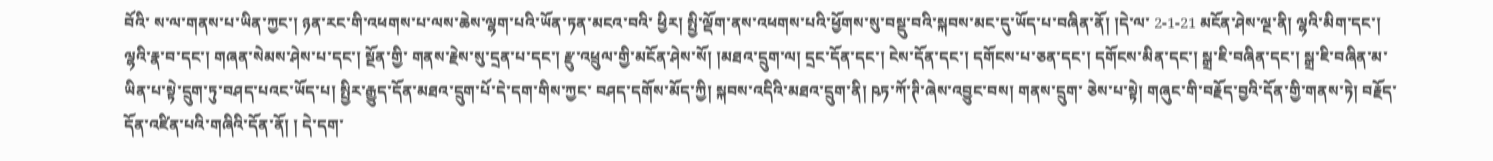བོའི་ ས་ལ་གནས་པ་ཡིན་ཀྱང་། ཉན་རང་གི་འཕགས་པ་ལས་ཆེས་ལྷག་པའི་ཡོན་ཏན་མངའ་བའི་ ཕྱིར། སྤྱི་ལྡོག་ནས་འཕགས་པའི་ཕྱོགས་སུ་བསྡུ་བའི་སྐབས་མང་དུ་ཡོད་པ་བཞིན་ནོ། །དེ་ལ་ 2-1-21 མངོན་ཤེས་ལྔ་ནི། ལྷའི་མིག་དང་། ལྷའི་རྣ་བ་དང་། གཞན་སེམས་ཤེས་པ་དང་། སྔོན་གྱི་ གནས་རྗེས་སུ་དྲན་པ་དང་། རྫུ་འཕྲུལ་གྱི་མངོན་ཤེས་སོ། །མཐའ་དྲུག་ལ། དྲང་དོན་དང་། ངེས་དོན་དང་། དགོངས་པ་ཅན་དང་། དགོངས་མིན་དང་། སྒྲ་ཇི་བཞིན་དང་། སྒྲ་ཇི་བཞིན་མ་ ཡིན་པ་སྟེ་དྲུག་ཏུ་བཤད་པའང་ཡོད་པ། སྤྱིར་རྒྱུད་དོན་མཐའ་དྲུག་པོ་དེ་དག་གིས་ཀྱང་ བཤད་དགོས་མོད་ཀྱི། སྐབས་འདིའི་མཐའ་དྲུག་ནི། ཥཏ་ཀོ་ཊི་ཞེས་འབྱུང་བས། གནས་དྲུག་ ཅེས་པ་སྟེ། གཞུང་གི་བརྗོད་བྱའི་དོན་གྱི་གནས་ཏེ། བརྗོད་དོན་འཛིན་པའི་གཞིའི་དོན་ནོ། ། དེ་དག་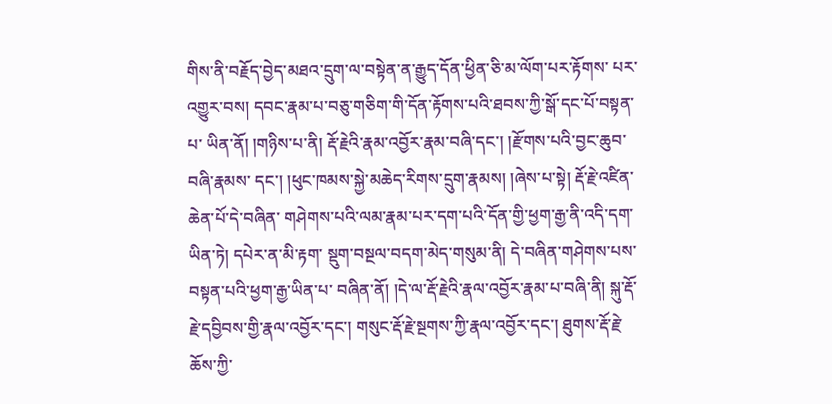གིས་ནི་བརྗོད་བྱེད་མཐའ་དྲུག་ལ་བསྟེན་ན་རྒྱུད་དོན་ཕྱིན་ཅི་མ་ལོག་པར་རྟོགས་ པར་འགྱུར་བས། དབང་རྣམ་པ་བཅུ་གཅིག་གི་དོན་རྟོགས་པའི་ཐབས་ཀྱི་སྒོ་དང་པོ་བསྟན་པ་ ཡིན་ནོ། །གཉིས་པ་ནི། རྡོ་རྗེའི་རྣམ་འབྱོར་རྣམ་བཞི་དང་། །རྫོགས་པའི་བྱང་ཆུབ་བཞི་རྣམས་ དང་། །ཕུང་ཁམས་སྐྱེ་མཆེད་རིགས་དྲུག་རྣམས། །ཞེས་པ་སྟེ། རྡོ་རྗེ་འཛིན་ཆེན་པོ་དེ་བཞིན་ གཤེགས་པའི་ལམ་རྣམ་པར་དག་པའི་དོན་གྱི་ཕྱག་རྒྱ་ནི་འདི་དག་ཡིན་ཏེ། དཔེར་ན་མི་རྟག་ སྡུག་བསྔལ་བདག་མེད་གསུམ་ནི། དེ་བཞིན་གཤེགས་པས་བསྟན་པའི་ཕྱག་རྒྱ་ཡིན་པ་ བཞིན་ནོ། །དེ་ལ་རྡོ་རྗེའི་རྣལ་འབྱོར་རྣམ་པ་བཞི་ནི། སྐུ་རྡོ་རྗེ་དབྱིབས་གྱི་རྣལ་འབྱོར་དང་། གསུང་རྡོ་རྗེ་སྔགས་ཀྱི་རྣལ་འབྱོར་དང་། ཐུགས་རྡོ་རྗེ་ཆོས་ཀྱི་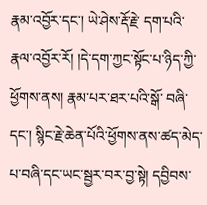རྣམ་འབྱོར་དང་། ཡེ་ཤེས་རྡོ་རྗེ་ དག་པའི་རྣལ་འབྱོར་རོ། །དེ་དག་ཀྱང་སྟོང་པ་ཉིད་ཀྱི་ཕྱོགས་ནས། རྣམ་པར་ཐར་པའི་སྒོ་ བཞི་དང་། སྙིང་རྗེ་ཆེན་པོའི་ཕྱོགས་ནས་ཚད་མེད་པ་བཞི་དང་ཡང་སྦྱར་བར་བྱ་སྟེ། དབྱིབས་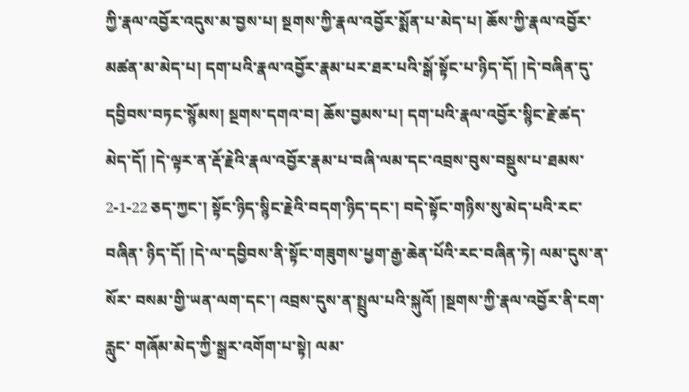ཀྱི་རྣལ་འབྱོར་འདུས་མ་བྱས་པ། སྔགས་ཀྱི་རྣལ་འབྱོར་སྨོན་པ་མེད་པ། ཆོས་ཀྱི་རྣལ་འབྱོར་ མཚན་མ་མེད་པ། དག་པའི་རྣལ་འབྱོར་རྣམ་པར་ཐར་པའི་སྒོ་སྟོང་པ་ཉིད་དོ། །དེ་བཞིན་དུ་ དབྱིབས་བཏང་སྙོམས། སྔགས་དགའ་བ། ཆོས་བྱམས་པ། དག་པའི་རྣལ་འབྱོར་སྙིང་རྗེ་ཚད་ མེད་དོ། །དེ་ལྟར་ན་རྡོ་རྗེའི་རྣལ་འབྱོར་རྣམ་པ་བཞི་ལམ་དང་འབྲས་བུས་བསྡུས་པ་ཐམས་ 2-1-22 ཅད་ཀྱང་། སྟོང་ཉིད་སྙིང་རྗེའི་བདག་ཉིད་དང་། བདེ་སྟོང་གཉིས་སུ་མེད་པའི་རང་བཞིན་ ཉིད་དོ། །དེ་ལ་དབྱིབས་ནི་སྟོང་གཟུགས་ཕྱག་རྒྱ་ཆེན་པོའི་རང་བཞིན་ཏེ། ལམ་དུས་ན་སོར་ བསམ་གྱི་ཡན་ལག་དང་། འབྲས་དུས་ན་སྤྲུལ་པའི་སྐུའོ། །སྔགས་ཀྱི་རྣལ་འབྱོར་ནི་ངག་རླུང་ གཞོམ་མེད་ཀྱི་སྒྲར་འགོག་པ་སྟེ། ལམ་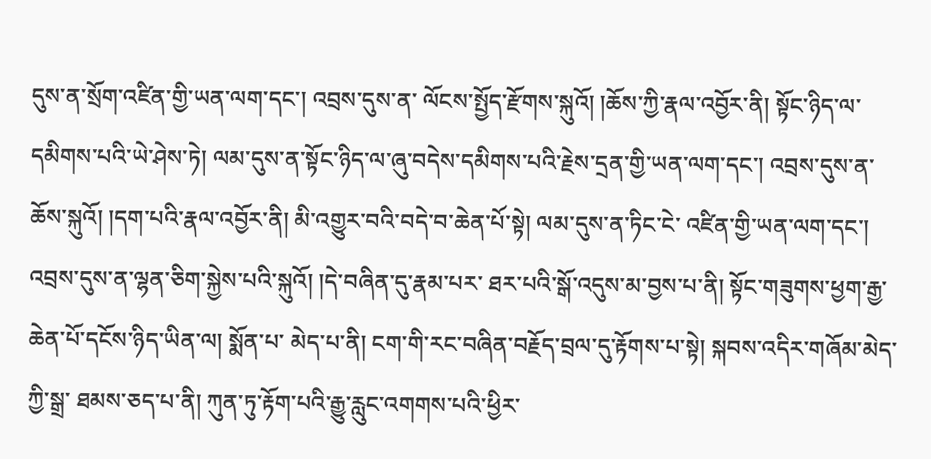དུས་ན་སྲོག་འཛིན་གྱི་ཡན་ལག་དང་། འབྲས་དུས་ན་ ལོངས་སྤྱོད་རྫོགས་སྐུའོ། །ཆོས་ཀྱི་རྣལ་འབྱོར་ནི། སྟོང་ཉིད་ལ་དམིགས་པའི་ཡེ་ཤེས་ཏེ། ལམ་དུས་ན་སྟོང་ཉིད་ལ་ཞུ་བདེས་དམིགས་པའི་རྗེས་དྲན་གྱི་ཡན་ལག་དང་། འབྲས་དུས་ན་ ཆོས་སྐུའོ། །དག་པའི་རྣལ་འབྱོར་ནི། མི་འགྱུར་བའི་བདེ་བ་ཆེན་པོ་སྟེ། ལམ་དུས་ན་ཏིང་ངེ་ འཛིན་གྱི་ཡན་ལག་དང་། འབྲས་དུས་ན་ལྷན་ཅིག་སྐྱེས་པའི་སྐུའོ། །དེ་བཞིན་དུ་རྣམ་པར་ ཐར་པའི་སྒོ་འདུས་མ་བྱས་པ་ནི། སྟོང་གཟུགས་ཕྱག་རྒྱ་ཆེན་པོ་དངོས་ཉིད་ཡིན་ལ། སྨོན་པ་ མེད་པ་ནི། ངག་གི་རང་བཞིན་བརྗོད་བྲལ་དུ་རྟོགས་པ་སྟེ། སྐབས་འདིར་གཞོམ་མེད་ཀྱི་སྒྲ་ ཐམས་ཅད་པ་ནི། ཀུན་ཏུ་རྟོག་པའི་རྒྱུ་རླུང་འགགས་པའི་ཕྱིར་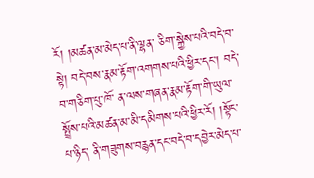རོ། །མཚན་མ་མེད་པ་ནི་ལྷན་ ཅིག་སྐྱེས་པའི་བདེ་བ་སྟེ། བདེ་བས་རྣམ་རྟོག་འགགས་པའི་ཕྱིར་དང་། བདེ་བ་གཅིག་པུ་ཁོ་ ན་ལས་གཞན་རྣམ་རྟོག་གི་ཡུལ་སྤྲོས་པའི་མཚན་མ་མི་དམིགས་པའི་ཕྱིར་རོ། །སྟོང་པ་ཉིད་ ནི་གཟུགས་བརྙན་དང་བདེ་བ་དབྱེར་མེད་པ་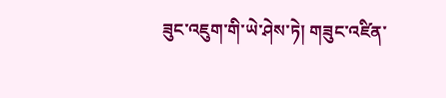ཟུང་འཇུག་གི་ཡེ་ཤེས་ཏེ། གཟུང་འཛིན་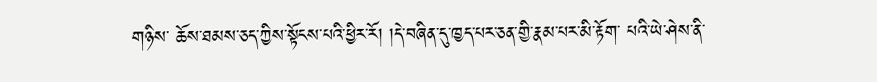གཉིས་ ཆོས་ཐམས་ཅད་ཀྱིས་སྟོངས་པའི་ཕྱིར་རོ། །དེ་བཞིན་དུ་ཁྱད་པར་ཅན་གྱི་རྣམ་པར་མི་རྟོག་ པའི་ཡེ་ཤེས་ནི་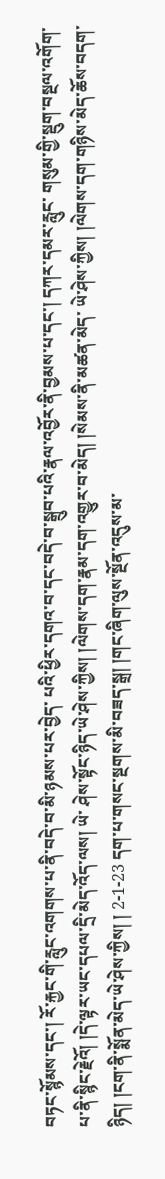བཏང་སྙོམས་དང་། རོ་རྐྱང་གི་རླུང་འགགས་པ་ནི་བདེ་བ་མི་ཉམས་པར་བྱེད་ པའི་ཕྱིར་དགའ་བ་དང་བདེ་བ་སྒྲུབ་པའི་རྣལ་འབྱོར་ནི་བྱམས་པ་དང་། དཀར་དམར་རླུང་ གསུམ་གྱི་སྡུག་བསྔལ་འགོག་པ་ནི་སྙིང་རྗེའོ། །དེ་ལྟར་ཡང་དཔལ་དྲི་མེད་འོད་ལས། ཡེ་ ཤེས་སྟོང་ཉིད་ཡེ་ཤེས་ཀྱིས། །ལེགས་དག་རྣམ་དག་འགྱུར་བ་མེད། །སེམས་ནི་མཚན་མེད་ ཡེ་ཤེས་ཀྱིས། །ལེགས་དག་གཉིས་མེད་ཆོས་བདག་ཉིད། །ངག་ནི་སྨོན་མེད་ཡེ་ཤེས་ཀྱིས། ། 2-1-23 དག་པ་གསང་སྔགས་མི་བཟད་སྒྲ། །གང་ཞིག་ལུས་སྔོན་འདུས་མ་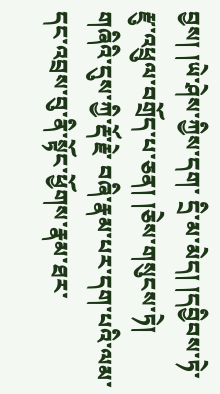བྱས། །ཡེ་ཤེས་ཀྱིས་དག་ དྲི་མ་མེད། །དབྱིབས་ཏེ་རྫུ་འཕྲུལ་བགྲོད་པ་ཅན། །ཅེས་གསུངས་ཏེ། གཞིའི་དུས་ཀྱི་རྡོ་རྗེ་ བཞི་རྣམ་པར་དག་པའི་ལམ་དང་འབྲས་བུ་ནི་སྟོང་ཕྱོགས་རྣམ་ཐར་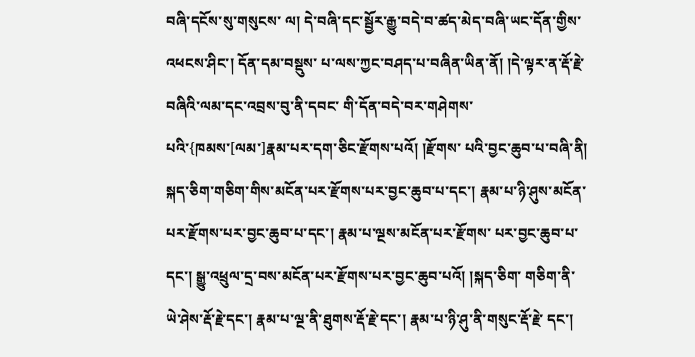བཞི་དངོས་སུ་གསུངས་ ལ། དེ་བཞི་དང་སྦྱོར་རྒྱུ་བདེ་བ་ཚད་མེད་བཞི་ཡང་དོན་གྱིས་འཕངས་ཤིང་། དོན་དམ་བསྡུས་ པ་ལས་ཀྱང་བཤད་པ་བཞིན་ཡིན་ནོ། །དེ་ལྟར་ན་རྡོ་རྗེ་བཞིའི་ལམ་དང་འབྲས་བུ་ནི་དབང་ གི་དོན་བདེ་བར་གཤེགས་པའི་{ཁམས་[ལམ་]རྣམ་པར་དག་ཅིང་རྫོགས་པའོ། །རྫོགས་ པའི་བྱང་ཆུབ་པ་བཞི་ནི། སྐད་ཅིག་གཅིག་གིས་མངོན་པར་རྫོགས་པར་བྱང་ཆུབ་པ་དང་། རྣམ་པ་ཉི་ཤུས་མངོན་པར་རྫོགས་པར་བྱང་ཆུབ་པ་དང་། རྣམ་པ་ལྔས་མངོན་པར་རྫོགས་ པར་བྱང་ཆུབ་པ་དང་། སྒྱུ་འཕྲུལ་དྲ་བས་མངོན་པར་རྫོགས་པར་བྱང་ཆུབ་པའོ། །སྐད་ཅིག་ གཅིག་ནི་ཡེ་ཤེས་རྡོ་རྗེ་དང་། རྣམ་པ་ལྔ་ནི་ཐུགས་རྡོ་རྗེ་དང་། རྣམ་པ་ཉི་ཤུ་ནི་གསུང་རྡོ་རྗེ་ དང་།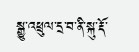སྒྱུ་འཕྲུལ་དྲ་བ་ནི་སྐུ་རྡོ་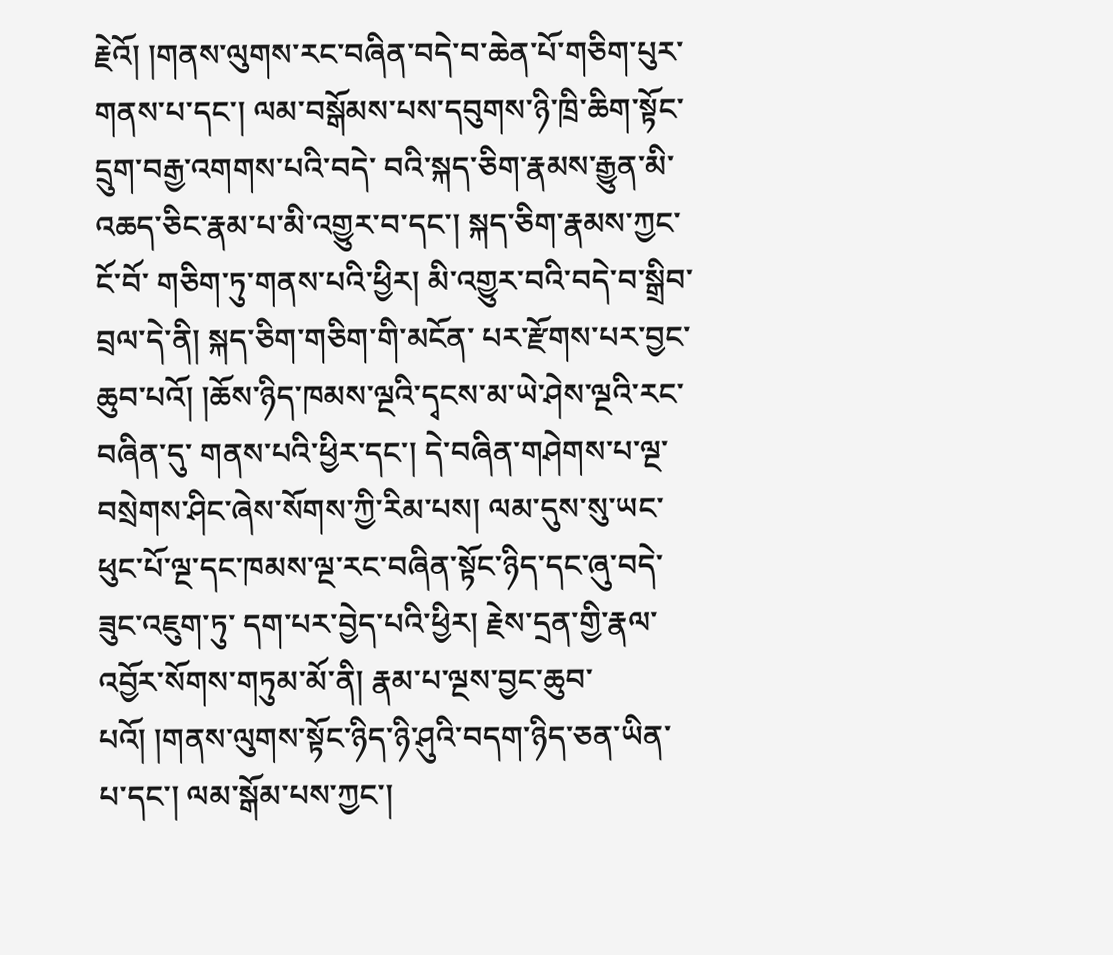རྗེའོ། །གནས་ལུགས་རང་བཞིན་བདེ་བ་ཆེན་པོ་གཅིག་པུར་ གནས་པ་དང་། ལམ་བསྒོམས་པས་དབུགས་ཉི་ཁྲི་ཆིག་སྟོང་དྲུག་བརྒྱ་འགགས་པའི་བདེ་ བའི་སྐད་ཅིག་རྣམས་རྒྱུན་མི་འཆད་ཅིང་རྣམ་པ་མི་འགྱུར་བ་དང་། སྐད་ཅིག་རྣམས་ཀྱང་ངོ་བོ་ གཅིག་ཏུ་གནས་པའི་ཕྱིར། མི་འགྱུར་བའི་བདེ་བ་སྒྲིབ་བྲལ་དེ་ནི། སྐད་ཅིག་གཅིག་གི་མངོན་ པར་རྫོགས་པར་བྱང་ཆུབ་པའོ། །ཆོས་ཉིད་ཁམས་ལྔའི་དྭངས་མ་ཡེ་ཤེས་ལྔའི་རང་བཞིན་དུ་ གནས་པའི་ཕྱིར་དང་། དེ་བཞིན་གཤེགས་པ་ལྔ་བསྲེགས་ཤིང་ཞེས་སོགས་ཀྱི་རིམ་པས། ལམ་དུས་སུ་ཡང་ཕུང་པོ་ལྔ་དང་ཁམས་ལྔ་རང་བཞིན་སྟོང་ཉིད་དང་ཞུ་བདེ་ཟུང་འཇུག་ཏུ་ དག་པར་བྱེད་པའི་ཕྱིར། རྗེས་དྲན་གྱི་རྣལ་འབྱོར་སོགས་གཏུམ་མོ་ནི། རྣམ་པ་ལྔས་བྱང་ཆུབ་ པའོ། །གནས་ལུགས་སྟོང་ཉིད་ཉི་ཤུའི་བདག་ཉིད་ཅན་ཡིན་པ་དང་། ལམ་སྒོམ་པས་ཀྱང་།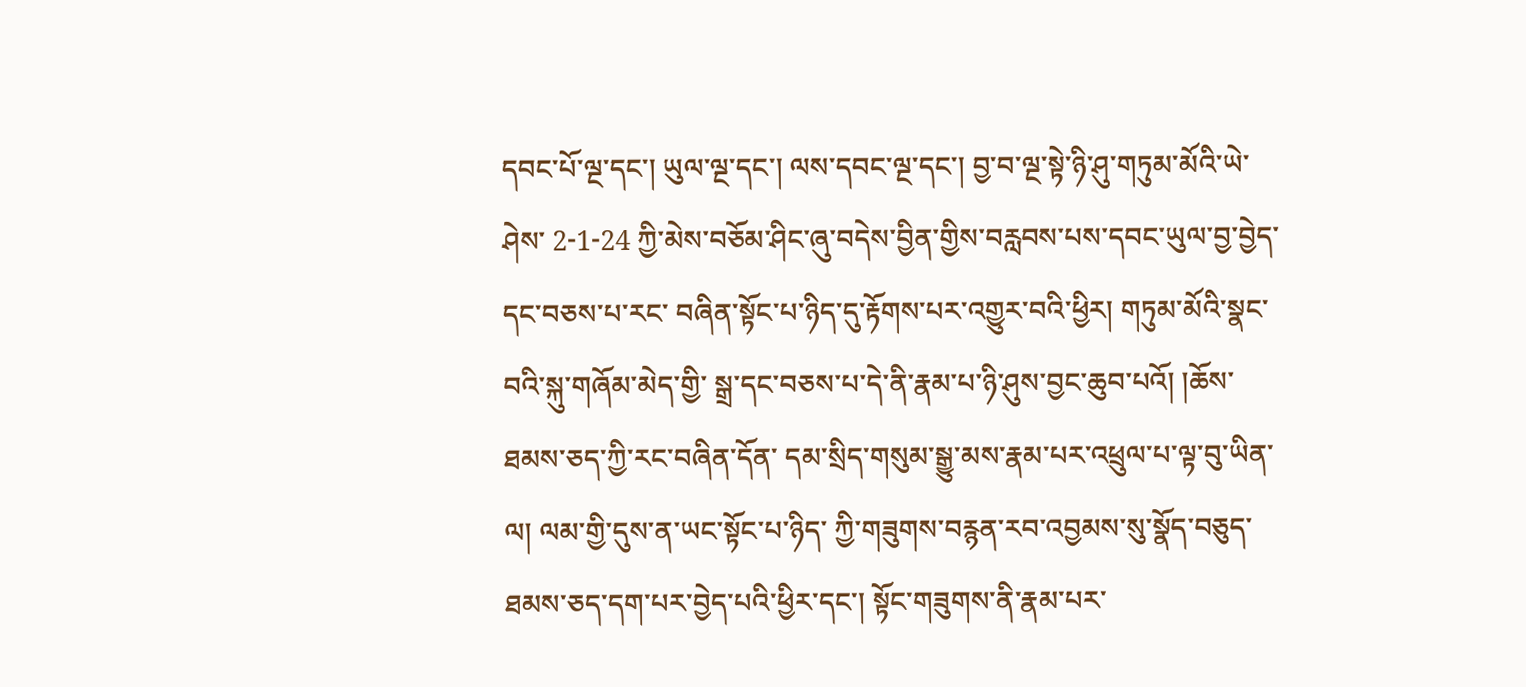དབང་པོ་ལྔ་དང་། ཡུལ་ལྔ་དང་། ལས་དབང་ལྔ་དང་། བྱ་བ་ལྔ་སྟེ་ཉི་ཤུ་གཏུམ་མོའི་ཡེ་ཤེས་ 2-1-24 ཀྱི་མེས་བཅོམ་ཤིང་ཞུ་བདེས་བྱིན་གྱིས་བརླབས་པས་དབང་ཡུལ་བྱ་བྱེད་དང་བཅས་པ་རང་ བཞིན་སྟོང་པ་ཉིད་དུ་རྟོགས་པར་འགྱུར་བའི་ཕྱིར། གཏུམ་མོའི་སྣང་བའི་སྐུ་གཞོམ་མེད་གྱི་ སྒྲ་དང་བཅས་པ་དེ་ནི་རྣམ་པ་ཉི་ཤུས་བྱང་ཆུབ་པའོ། །ཆོས་ཐམས་ཅད་ཀྱི་རང་བཞིན་དོན་ དམ་སྲིད་གསུམ་སྒྱུ་མས་རྣམ་པར་འཕྲུལ་པ་ལྟ་བུ་ཡིན་ལ། ལམ་གྱི་དུས་ན་ཡང་སྟོང་པ་ཉིད་ ཀྱི་གཟུགས་བརྙན་རབ་འབྱམས་སུ་སྣོད་བཅུད་ཐམས་ཅད་དག་པར་བྱེད་པའི་ཕྱིར་དང་། སྟོང་གཟུགས་ནི་རྣམ་པར་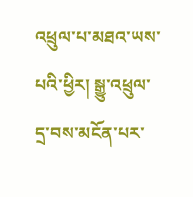འཕྲུལ་པ་མཐའ་ཡས་པའི་ཕྱིར། སྒྱུ་འཕྲུལ་དྲ་བས་མངོན་པར་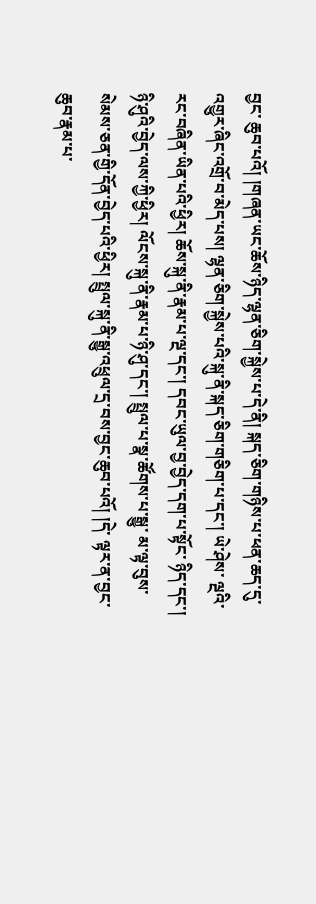བྱང་ ཆུབ་པའོ། །གཞན་ཡང་ཆོས་ཉིད་ལྷན་ཅིག་སྐྱེས་པ་དེ་ནི། སྐད་ཅིག་གཉིས་པ་ཕན་ཆད་དུ་ འགྱུར་ཞིང་འགྲོ་བ་མེད་པས། ལྷན་ཅིག་སྐྱེས་པའི་སྐུ་ནི་སྐད་ཅིག་གཅིག་པ་དང་། ཡེ་ཤེས་ ལྔའི་རང་བཞིན་ཡིན་པའི་ཕྱིར། ཆོས་སྐུ་ནི་རྣམ་པ་ལྔ་དང་། དབང་ཡུལ་བྱ་བྱེད་དག་པ་སྟོང་ ཉིད་དང་། ཉི་ཤུའི་བྱེད་ལས་ཀྱི་ཕྱིར། ལོངས་སྐུ་ནི་རྣམ་པ་ཉི་ཤུ་དང་། སྤྲུལ་པ་སྣ་ཚོགས་པ་སྒྱུ་ མ་ལྟ་བུས་སེམས་ཅན་གྱི་དོན་བྱེད་པའི་ཕྱིར། སྤྲུལ་སྐུ་ནི་སྒྱུ་འཕྲུལ་དྲ་བས་བྱང་ཆུབ་པའོ། །དེ་ ལྟར་ན་བྱང་ཆུབ་རྣམ་པ་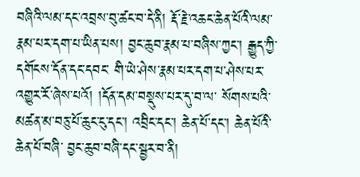བཞིའི་ལམ་དང་འབྲས་བུ་ཚང་བ་དེ་ནི། རྡོ་རྗེ་འཆང་ཆེན་པོའི་ལམ་ རྣམ་པར་དག་པ་ཡིན་པས། བྱང་ཆུབ་རྣམ་པ་བཞིས་ཀྱང་། རྒྱུད་ཀྱི་དགོངས་དོན་དང་དབང་ གི་ཡེ་ཤེས་རྣམ་པར་དག་པ་ཤེས་པར་འགྱུར་རོ་ཞེས་པའོ། །དོན་དམ་བསྡུས་པར་དུ་བ་ལ་ སོགས་པའི་མཚན་མ་བཅུ་པོ་ཆུང་ངུ་དང་། འབྲིང་དང་། ཆེན་པོ་དང་། ཆེན་པོའི་ཆེན་པོ་བཞི་ བྱང་ཆུབ་བཞི་དང་སྦྱར་བ་ནི།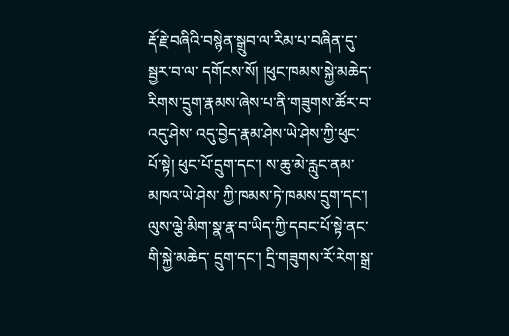རྡོ་རྗེ་བཞིའི་བསྙེན་སྒྲུབ་ལ་རིམ་པ་བཞིན་དུ་སྦྱར་བ་ལ་ དགོངས་སོ། །ཕུང་ཁམས་སྐྱེ་མཆེད་རིགས་དྲུག་རྣམས་ཞེས་པ་ནི་གཟུགས་ཚོར་བ་འདུ་ཤེས་ འདུ་བྱེད་རྣམ་ཤེས་ཡེ་ཤེས་ཀྱི་ཕུང་པོ་སྟེ། ཕུང་པོ་དྲུག་དང་། ས་ཆུ་མེ་རླུང་ནམ་མཁའ་ཡེ་ཤེས་ ཀྱི་ཁམས་ཏེ་ཁམས་དྲུག་དང་། ལུས་ལྕེ་མིག་སྣ་རྣ་བ་ཡིད་ཀྱི་དབང་པོ་སྟེ་ནང་གི་སྐྱེ་མཆེད་ དྲུག་དང་། དྲི་གཟུགས་རོ་རེག་སྒྲ་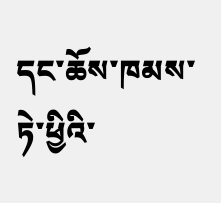དང་ཆོས་ཁམས་ཏེ་ཕྱིའི་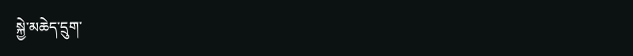སྐྱེ་མཆེད་དྲུག་